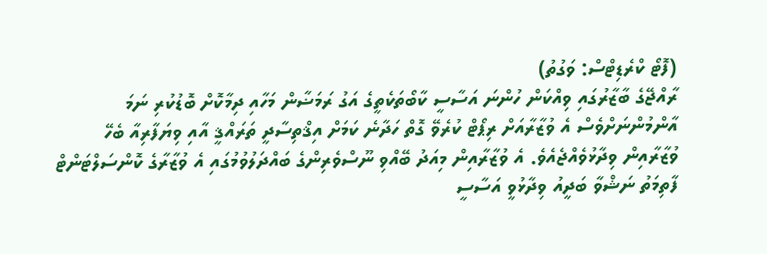(ފޮޓޯ ކްރެޑިޓްސް: ވަގުތު)
ރާއްޖޭގެ ބާޒާރުގައި ވިއްކަން ހުންނަ އަސާސީ ކާބޯތަކެތީގެ އަގު ރަމަޟާން މަހާއި ދިމާކޮށް ބޮޑުކުރި ނަމަ އާންމުންނަށްވެސް އެ ވުޒާރާއަށް ރިޕޯޓް ކުރެވޭ ގޮތް ހަދާނެ ކަމަށް އިޤްތިސާދީ ތަރައްޤީ އާއި ވިޔަފާރިއާ ބެހޭ ވުޒާރާއިން ވިދާޅުވެއްޖެއެވެ. އެ ވުޒާރާއިން މިއަދު ބޭއްވި ނޫސްވެރިންގެ ބައްދަލުވުމުގައި އެ ވުޒާރާގެ ކޮންސަލްޓަންޓް ފާތިމަތު ނަޝްވާ ބަދީއު ވިދާޅުވީ އަސާސީ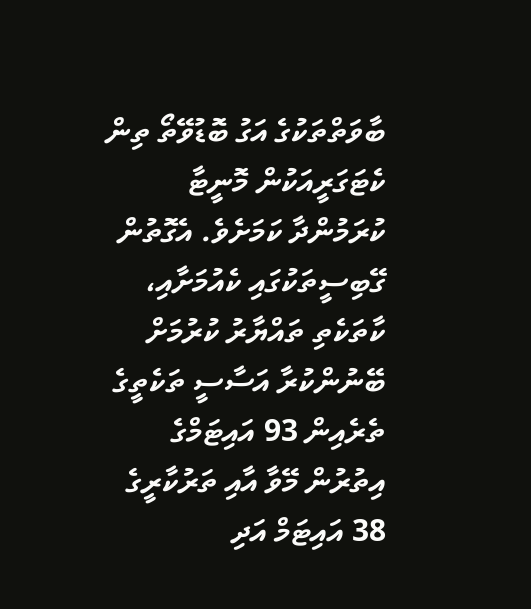ބާވަތްތަކުގެ އަގު ބޮޑުވޭތޯ ތިން ކެޓަގަރީއަކުން މޮނީޓާ ކުރަމުންދާ ކަމަށެވެ. އެގޮތުން ގޭބިސީތަކުގައި ކެއުމަށާއި، ކާތަކެތި ތައްޔާރު ކުރުމަށް ބޭނުންކުރާ އަސާސީ ތަކެތީގެ ތެރެއިން 93 އައިޓަމްގެ އިތުރުން މޭވާ އާއި ތަރުކާރީގެ 38 އައިޓަމް އަދި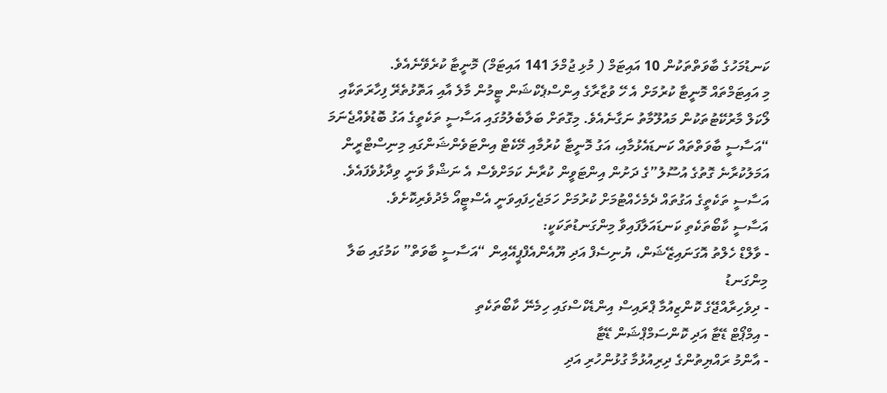ކަނޑުމަހުގެ ބާވަތްތަކުން 10 އައިޓަމް ( މުޅި ޖުމްލަ 141 އައިޓަމް) މޮނީޓާ ކުރެވޭނެއެވެ.
މި އައިޓަމްތައް މޮނީޓާ ކުރުމަށް އެ ހޭ ވުޒާރާގެ އިންސްޕެކްޝަން ޓީމުން މާލެ އާއި އަތޮޅުތެރޭ ފިހާރަތަކާއި ލޯކަލް މާރުކޭޓުތަކުން މައުލޫމާތު ނަގާނެއެވެ. މިގޮތަށް ބަލާބެލުމުގައި އަސާސީ ތަކެތީގެ އަގު ބޮޑުވެއްޖެނަމަ “އަސާސީ ބާވަތްތައް ކަނޑައެޅުމާއި، އަގު މޮނީޓާ ކުރުމާއި މޭކެޓް އިންޓަވެންޝަންގައި މިނިސްޓްރީން އަމަލުކުރާނެ ގޮތުގެ އުސޫލު”ގެ ދަށުން އިންޓަވީން ކުރާނެ ކަމަށްވެސް އެ ނަޝްވާ ވަނީ ވިދާޅުވެފައެވެ.
އަސާސީ ތަކެތީގެ އަގުތައް ދެމެހެއްޓުމަށް ކުރުމަށް ހަމަޖެހިފައިވަނީ އެސްޓީއޯ މެދުވެރިކޮށެވެ.
އަސާސީ ކާބޯތަކެތި ކަނޑައަލާފައިވާ މިންގަނޑުތަކަކީ:
- ވާލްޑް ހެލްތު އޮގަނައިޒޭޝަން، ޔުނިސެފް އަދި ޔޫއެންއެފްޕީއޭއިން “އަސާސީ ބާވަތް” ކަމުގައި ބަލާ މިންގަނޑު
- ދިވެހިރާއްޖޭގެ ކޮންޒިއުމާ ޕްރައިސް އިންޑެކްސްގައި ހިމެނޭ ކާބޯތަކެތި
- އިމްޕޯޓް ޑޭޓާ އަދި ކޮންސަމްޕްޝަން ޑޭޓާ
- އާންމު ރައްޔިތުންގެ ދިރިއުޅުމާ ގުޅުންހުރި އަދި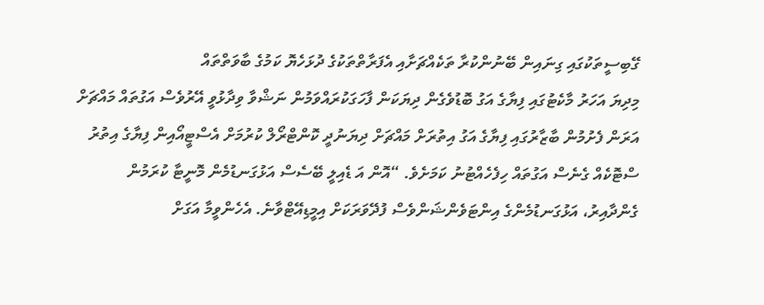ގޭބިސީތަކުގައި ގިނައިން ބޭނުންކުރާ ތަކެއްޗަށާއި އެފަރާތްތަކުގެ ދުޅަހެޔޮ ކަމުގެ ބާވަތްތައް
މިދިޔަ އަހަރު މާކެޓުގައި ފިޔާގެ އަގު ބޮޑުވެގެން ދިޔަކަން ފާހަގަކުރައްވަމުން ނަޝްވާ ވިދާޅުވީ އޭރުވެސް އަގުތައް މައްޗަށް އަރަން ފެށުމުން ބާޒާރުގައި ފިޔާގެ އަގު އިތުރަށް މައްޗަށް ދިޔަނުދީ ކޮންޓްރޯލް ކުރުމަށް އެސްޓީއޯއިން ފިޔާގެ އިތުރު ސްޓޮކެއް ގެނެސް އަގުތައް ހިފެހެއްޓުނު ކަމަށެވެ. “އޮން އަ ޑެއިލީ ބޭސެސް އަޅުގަނޑުމެން މޮނީޓާ ކުރަމުން ގެންދާއިރު، އަޅުގަނޑުމެންގެ އިންޓަވެންޝަންވެސް ފުދޭވަރަކަށް އިމީޑިއޭޓްވާނެ. އެހެންވީމާ އަގަށް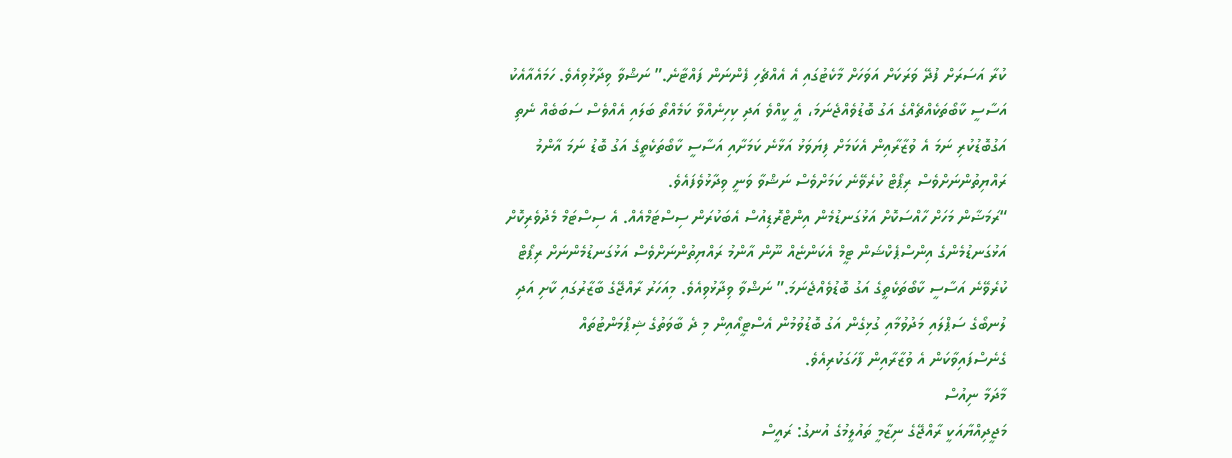ކުރާ އަސަރަށް ފުދޭ ވަރަކަށް އަވަހަށް މާކެޓުގައި އެ އެއްޗެހި ފެންނަން ފައްޓާނެ.” ނަޝްވާ ވިދާޅުވިއެވެ. ހަމައެއާއެކު އަސާސީ ކާބޯތަކެއްޗެއްގެ އަގު ބޮޑުވެއްޖެނަމަ، އެީ ކީއްވެ އަދި ކިހިނެއްވާ ކަމެއްތޯ ބަލައި އެއްވެސް ސަބަބެއް ނެތި އަގުބޮޑުކުރި ނަމަ އެ ވުޒާރާއިން އެކަމަށް ފިޔަވަޅު އަޅާނެ ކަމަށާއި އަސާސީ ކާބޯތަކެތީގެ އަގު ބޮޑު ނަމަ އާންމު ރައްޔިތުންނަށްވެސް ރިޕޯޓް ކުރެވޭނެ ކަމަށްވެސް ނަޝްވާ ވަނީ ވިދާޅުވެފައެވެ.
“ރަމަޟާން މަހަށް ހާއްސަކޮށް އަޅުގަނޑުމެން އިންޓްރޮޑިއުސް އެބަކުރަން ސިސްޓަމްއެއް. އެ ސިސްޓަމް މެދުވެރިކޮށް އަޅުގަނޑުމެންގެ އިންސްޕެކްޝަން ޓީމް އެކަންޏެއް ނޫން އާންމު ރައްޔިތުންނަށްވެސް އަޅުގަނޑުމެންނަށް ރިޕޯޓް ކުރެވޭނެ އަސާސީ ކާބޯތަކެތީގެ އަގު ބޮޑުވެއްޖެނަމަ.” ނަޝްވާ ވިދާޅުވިއެވެ. މިއަހަރު ރާއްޖޭގެ ބާޒާރުގައި ކާށި އަދި ލުނބޯގެ ސަޕްލައި މަދުވުމާއި ގުޅިގެން އަގު ބޮޑުވުމުން އެސްޓީއޯއިން މި ދެ ބާވަތުގެ ޝިޕްމަންޓުތައް ގެނެސްފައިވާކަން އެ ވުޒާރާއިން ފާހަގަކުރިއެވެ.
މާދަމާ ނިއުސް
މަޖީދިއްޔާއަކީ ރާއްޖޭގެ ނިޒާމީ ތައުލީމުގެ އުނގު: ރައީސް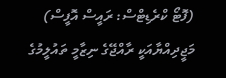(ފޮޓޯ ކްރެޑިޓްސް: ރައީސް އޮފީސް) މަޖީދިއްޔާއަކީ ރާއްޖޭގެ ނިޒާމީ ތައުލީމުގެ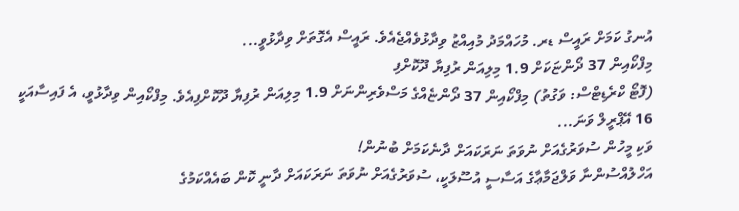އުނގު ކަމަށް ރައީސް ޑރ. މުހައްމަދު މުއިއްޒު ވިދާޅުވެއްޖެއެވެ. ރައީސް އެގޮތަށް ވިދާޅުވީ...
މިފްކޯއިން 37 ދޯންޏަކަށް 1.9 މިލިއަން ރުފިޔާ ދޫކޮށްފި
(ފޮޓޯ ކްރެޑިޓްސް: ވަގުތު) މިފްކޯއިން 37 ދޯންޏެއްގެ މަސްވެރިންނަށް 1.9 މިލިއަން ރުފިޔާ ދޫކޮށްފިއެވެ. މިފްކޯއިން ވިދާޅުވީ، އެ ފައިސާއަކީ 16 އޭޕްރީލް ވަނަ...
ވަކި މީހުން ސުވަރުގެއަށް ނުވަތަ ނަރަކައަށް ދާނެކަމަށް ބުނުން!
އަހްލުއްސުންނާ ވަލްޖަމާޢާގެ އަސާސީ އުސޫލަކީ، ސުވަރުގެއަށް ނުވަތަ ނަރަކައަށް ދާނީ ކޮން ބައެއްކަމުގެ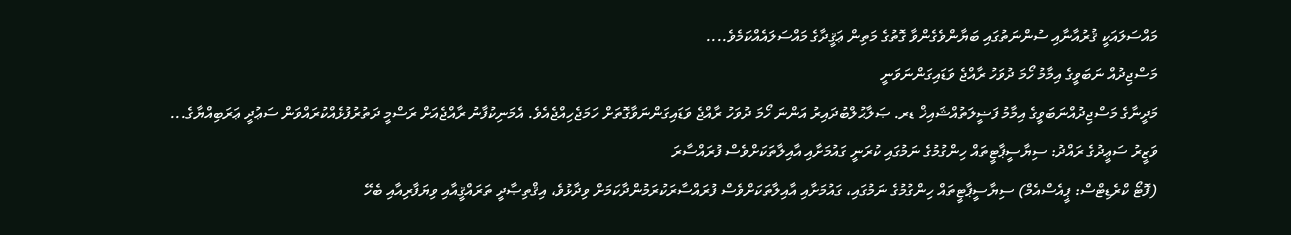މައްސަލައަކީ ޤުރުއާނާއި ސުންނަތުގައި ބަޔާންވެގެންވާ ގޮތުގެ މަތިން ޢަޤީދާގެ މައްސަލައެއްކަމެވެ....
މަސްޖިދުއް ނަބަވީގެ އިމާމު ހޯމަ ދުވަހު ރާއްޖެ ވަޑައިގަންނަވަނީ
މަދީނާގެ މަސްޖިދުއްނަބަވީގެ އިމާމު ފަޟީލަތުއްޝައިޚް ޑރ. ޞަލާޙުލްބުދައިރު އަންނަ ހޯމަ ދުވަހު ރާއްޖެ ވަޑައިގަންނަވާގޮތަށް ހަމަޖެހިއްޖެއެވެ. އެމަނިކުފާނު ރާއްޖެއަށް ރަސްމީ ދަތުރުފުޅެއްކުރައްވަން ސަޢުދީ ޢަރަބިއްޔާގެ...
ވަޒީރު ސަޢީދުގެ ރައްދު: ސިޔާސީޕާޓީތައް ހިންގުމުގެ ނަމުގައި ކުރަނީ ގައުމަށާއި އާއިލާތަކަށްވެސް ފުރައްސާރަ
(ފޮޓޯ ކްރެޑިޓްސް: ޕީއެސްއެމް) ސިޔާސީޕާޓީތައް ހިންގުމުގެ ނަމުގައި، ގައުމަށާއި އާއިލާތަކަށްވެސް ފުރައްސާރަކުރަމުންދާކަމަށް ވިދާޅުވެ، އިޤްތިޞާދީ ތަރައްޤީއާއި ވިޔަފާރިއާއި ބެހޭ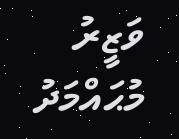ވަޒީރު މުޙައްމަދު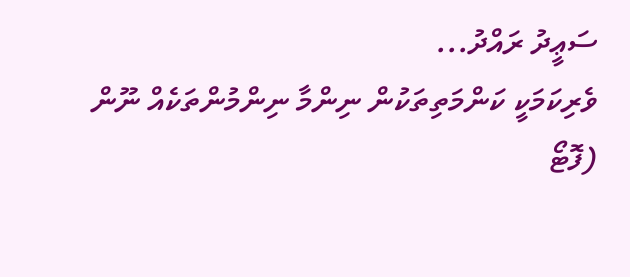ސަޢީދު ރައްދު...
ވެރިކަމަކީ ކަންމަތިތަކުން ނިންމާ ނިންމުންތަކެއް ނޫން
(ފޮޓޯ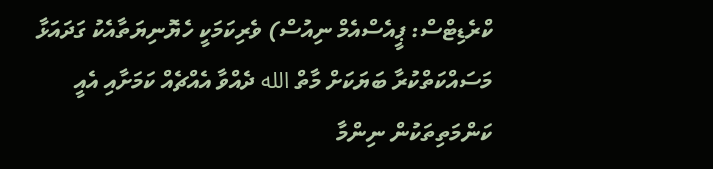ކްރެޑިޓްސް: ޕީއެސްއެމް ނިއުސް) ވެރިކަމަކީ ހެޔޮނިޔަތާއެކު ގަދައަޅާ މަސައްކަތްކުރާ ބަޔަކަށް މާތް الله ދެއްވާ އެއްޗެއް ކަމަށާއި އެއީ ކަންމަތިތަކުން ނިންމާ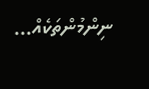ނިންމުންތަކެއް...